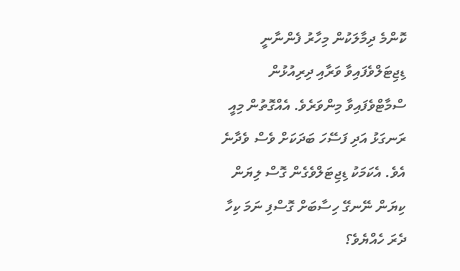ކޮންމެ ދިމާލަކުން މިހާރު ފެންނާނީ ޑިޖިޓަލްވެފައިވާ ވަރާއި ދިރިއުޅުން ސްމާޓްވެފައިވާ މިންވަރެވެ. އެއްގޮތުން މިއީ ރަނގަޅު އަދި ފަސޭހަ ބަދަކަށް ވެސް ވެދާނެ އެވެ. އެކަމަކު ޑިޖިޓަލްވެގެން ގޮސް ލިޔަން ކިޔަން ނޭނގޭ ހިސާބަށް ގޮސްފި ނަމަ ކިހާ ދެރަ ހެއްޔެވެ؟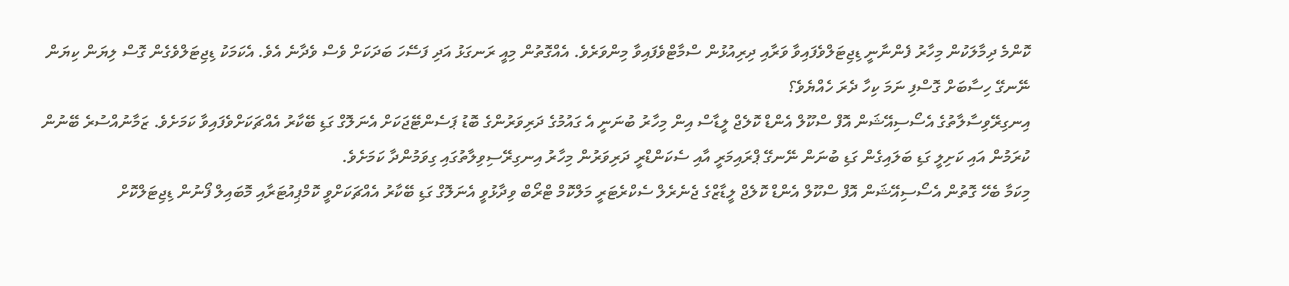ކޮންމެ ދިމާލަކުން މިހާރު ފެންނާނީ ޑިޖިޓަލްވެފައިވާ ވަރާއި ދިރިއުޅުން ސްމާޓްވެފައިވާ މިންވަރެވެ. އެއްގޮތުން މިއީ ރަނގަޅު އަދި ފަސޭހަ ބަދަކަށް ވެސް ވެދާނެ އެވެ. އެކަމަކު ޑިޖިޓަލްވެގެން ގޮސް ލިޔަން ކިޔަން ނޭނގޭ ހިސާބަށް ގޮސްފި ނަމަ ކިހާ ދެރަ ހެއްޔެވެ؟
އިނގިރޭވިސާލާތުގެ އެސޯސިއޭޝަން އޮފް ސްކޫލް އެންޑް ކޮލެޖް ލީޑާސް އިން މިހާރު ބުނަނީ އެ ގައުމުގެ ދަރިވަރުންގެ ބޮޑު ޕަސެންޓޭޖަކަށް އެނަލޮގް ގަޑި ބޭކާރު އެއްޗަކަށްވެފައިވާ ކަމަށެވެ. ޒަމާނުއްސުރެ ބޭނުން ކުރަމުން އައި ކަށިލީ ގަޑި ބަލައިގެން ގަޑި ބުނަން ނޭނގޭ ޕްރައިމަރީ އާއި ސެކަންޑްރީ ދަރިވަރުން މިހާރު އިނގިރޭސިވިލާތުގައި ގިވަމުންދާ ކަމަށެވެ.
މިކަމާ ބެހޭ ގޮތުން އެސޯސިއޭޝަން އޮފް ސްކޫލް އެންޑް ކޮލެޖް ލީޑާޒްގެ ޖެނެރެލް ސެކްރެޓަރީ މަލްކޮމް ޓްރޯބް ވިދާޅުވީ އެނަލޮގް ގަޑި ބޭކާރު އެއްޗަކަށްވީ ކޮމްޕިއުޓަރާއި މޮބައިލް ފޯނުން ޑިޖިޓަލްކޮށް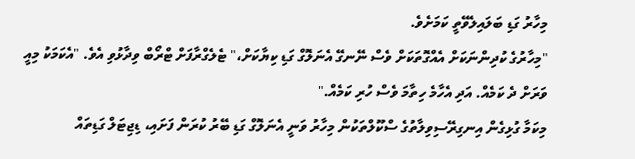މިހާރު ގަޑި ބަލައިލެވޭތީ ކަމަށެވެ.
"މިހާރުގެ ކުދިންނަކަށް އެއްގޮތަކަށް ވެސް ނޭނގޭ އެނަލޮގް ގަޑި ކިޔާކަށް،" ޓެލެގްރާފަށް ޓްރޯބް ވިދާޅުވި އެވެ. "އެކަމަކު މިއީ ވަރަށް ދެ ކަމެއް. އަދި އެހާމެ ހިތާމަ ވެސް ހުރި ކަމެއް."
މިކަމާ ގުޅިގެން އިނގިރޭސިވިލާތުގެ ސްކޫލްތަކުން މިހާރު ވަނީ އެނަލޮގް ގަޑި ބޭރު ކުރަން ފަށައި، ޑިޖިޓަލް ގަޑިތައް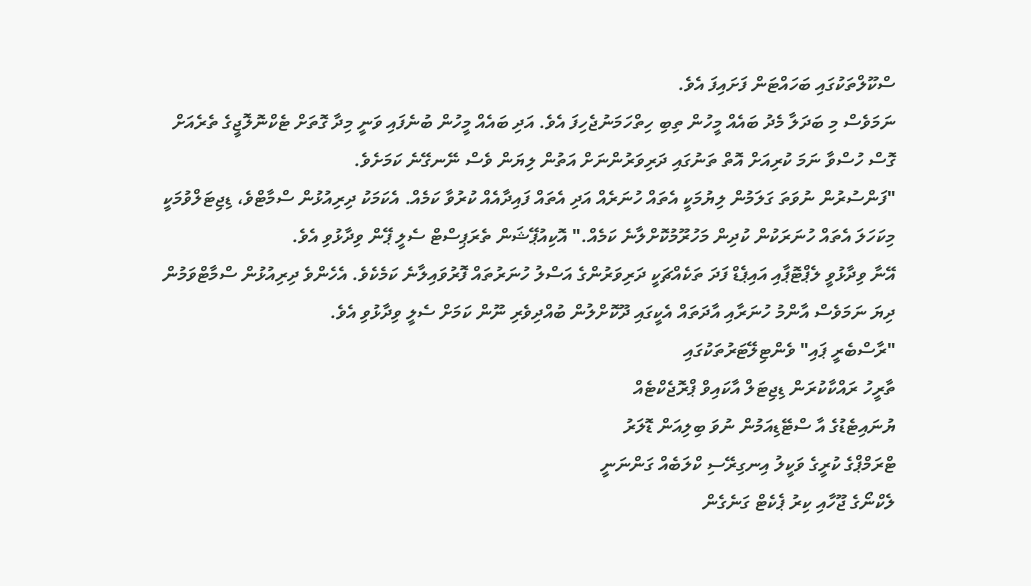ސްކޫލްތަކުގައި ބަހައްޓަން ފަށައިފަ އެވެ.
ނަމަވެސް މި ބަދަލާ މެދު ބައެއް މީހުން ތިބި ހިތްހަމަނުޖެހިފަ އެވެ. އަދި ބައެއް މީހުން ބުނެފައި ވަނީ މިދާ ގޮތަށް ޓެކްނޮލޮޖީގެ ތެރެއަށް ގޮސް ހުސްވާ ނަމަ ކުރިއަށް އޮތް ތަނުގައި ދަރިވަރުންނަށް އަތުން ލިޔަން ވެސް ނޭނގޭނެ ކަމަށެވެ.
"ފަންސުރުން ނުވަތަ ގަލަމުން ލިޔުމަކީ އެތައް ހުނަރެއް އަދި އެތައް ފައިދާއެއް ކުރުވާ ކަމެއް. އެކަމަކު ދިރިއުޅުން ސްމާޓްވެ، ޑިޖިޓަލްވުމަކީ މިކަހަލަ އެތައް ހުނަރަކުން ކުދިން މަހުރޫމުކޮށްލާނެ ކަމެއް." އޮކިއުޕޭޝަން ތެރަޕިސްޓް ސެލީ ޕޭން ވިދާޅުވި އެވެ.
އޭނާ ވިދާޅުވީ ލެޕްޓޮޕާއި އައިޕެޑް ފަދަ ތަކެއްޗަކީ ދަރިވަރުންގެ އަސްލު ހުނަރުތައް ފޮރުވައިލާނެ ކަމެކެވެ. އެހެންވެ ދިރިއުޅުން ސްމާޓްވަމުން ދިޔަ ނަމަވެސް އާންމު ހުނަރާއި އާދަތައް އެކީގައި ދޫކޮށްލުން ބުއްދިވެރި ނޫން ކަމަށް ސެލީ ވިދާޅުވި އެވެ.
"ރާސްބެރީ ޕައި" ވެންޓިލޭޓަރުތަކުގައި
ތާރީހު ރައްކާކުރަން ޑިޖިޓަލް އާކައިވް ޕްރޮޖެކްޓެއް
ޔުނައިޓެޑުގެ އާ ސްޓޭޑިއަމުން ނުވަ ބިލިއަން ޑޮލަރު
ޓްރަމްޕްގެ ކުރީގެ ވަކީލު އިނގިރޭސި ކްލަބެއް ގަންނަނީ
ލެކްނޯގެ ޖޫހާއި ކިރު ޕެކެޓް ގަނެގެން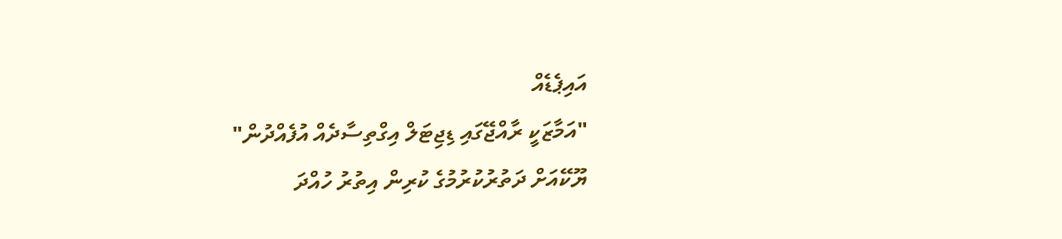އައިޕެޑެއް
"އަމާޒަކީ ރާއްޖޭގައި ޑިޖިޓަލް އިގްތިސާދެއް އުފެއްދުން"
ޔޫކޭއަށް ދަތުރުކުރުމުގެ ކުރިން އިތުރު ހުއްދަ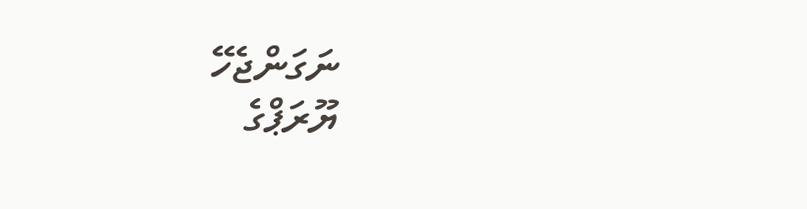ނަގަންޖެހޭ
ޔޫރަޕްގެ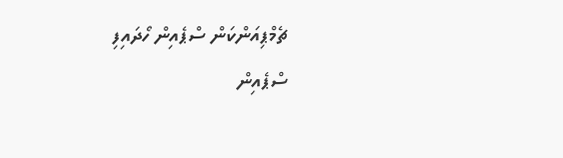ޗެމްޕިއަންކަން ސްޕެއިން ހޯދައިފި
ސްޕެއިން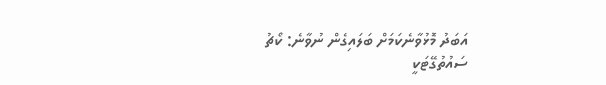އަބަދު މޮޅުވާނެކަމަށް ބަލައިގެން ނުވާނެ: ކޯޗު
ސައުތުގޭޓަކީ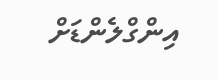އިންގްލެންޑަށް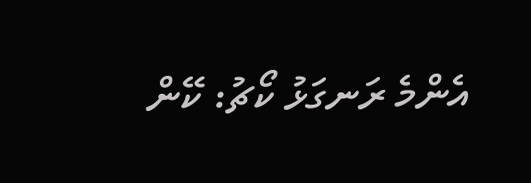އެންމެ ރަނގަޅު ކޯޗު: ކޭން